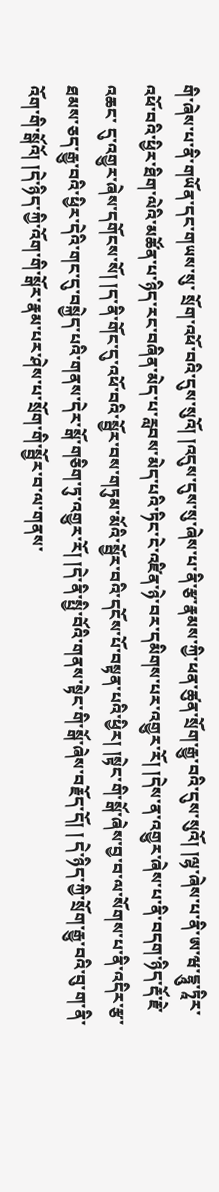གི་ཞེས་པ་ནི་གཡོན་དང་གཡས་སུ་ སྲོག་འཕོ་བའི་དུས་སུའོ། །འདུས་དུས་སུ་ཞེས་པ་ནི་རྩ་རྣམས་ཀྱི་ཕན་ཚུན་སྲོག་རྒྱུ་བའི་དུས་སུའོ། །ལྷ་ཞེས་པ་ནི་ཨ་ཝ་དྷཱུ་ཏཱིར་འཕོ་བའི་ཕྱིར་ཐིག་ལེའི་མཚོན་པ་ཉིད་རང་བཞིན་མེད་པ་རླབས་མེད་པའི་ཏིང་ངེ་འཛིན་ཉེ་བར་དམིགས་པར་འགྱུར་རོ། །དེས་ན་འགྱུར་ཞེས་པ་ནི་བདག་ཉིད་རྡོ་རྗེ་འཆང་ དུ་འགྱུར་ཞེས་དགོངས་སོ། །ད་ནི་གོང་དུ་འཕོ་བའི་སྦྱོར་བས་གཏུམ་མོའི་སྦྱོར་བའི་དངོས་པོ་བསྟན་པའི་ཕྱིར། །སྟེང་གི་སྒོ་ཞེས་བྱ་བ་ལ་སོགས་པ་ནི་འདིར་རྩ་ཐམས་ཅད་རྒྱུ་བའི་ཕྱིར་དེའི་གང་དུ་བསྐྱེད་པའི་གནས་དེར་སྒོ་གཅིག་ཏུ་འགྱུར་རོ། །དེ་ནི་སྤྱི་བོའི་གནས་སྟེང་གི་སྒོ་ཞེས་བརྗོད་དོ། ། དེ་ཉིད་ཀྱི་སྲོག་རྒྱུ་བའི་བུ་ག་ནི་འོག་གི་སྒོའོ། །དེ་ཉིད་ཀྱི་འོག་གི་སྒོར་རྣམ་པར་ཤེས་པ་སྲོག་གི་སྦྱོར་བ་ལ་གནས་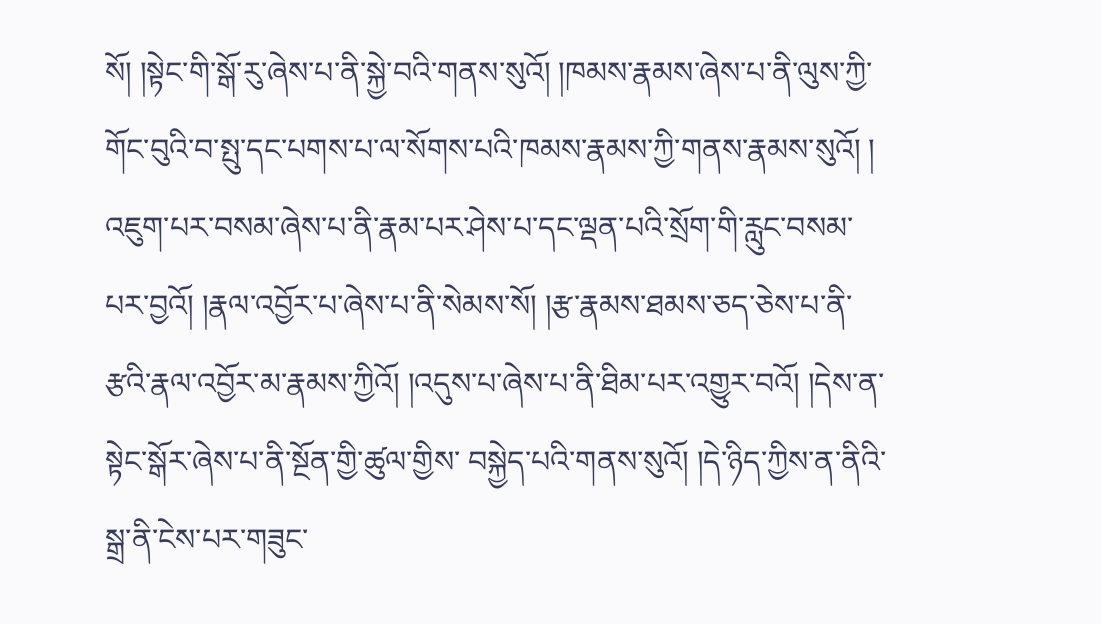སོ། །སྟེང་གི་སྒོ་རུ་ཞེས་པ་ནི་སྐྱེ་བའི་གནས་སུའོ། །ཁམས་རྣམས་ཞེས་པ་ནི་ལུས་ཀྱི་གོང་བུའི་བ་སྤུ་དང་པགས་པ་ལ་སོགས་པའི་ཁམས་རྣམས་ཀྱི་གནས་རྣམས་སུའོ། ། འཇུག་པར་བསམ་ཞེས་པ་ནི་རྣམ་པར་ཤེས་པ་དང་ལྡན་པའི་སྲོག་གི་རླུང་བསམ་པར་བྱའོ། །རྣལ་འབྱོར་པ་ཞེས་པ་ནི་སེམས་སོ། །རྩ་རྣམས་ཐམས་ཅད་ཅེས་པ་ནི་རྩའི་རྣལ་འབྱོར་མ་རྣམས་ཀྱིའོ། །འདུས་པ་ཞེས་པ་ནི་ཐིམ་པར་འགྱུར་བའོ། །དེས་ན་སྟེང་སྒོར་ཞེས་པ་ནི་སྔོན་གྱི་ཚུལ་གྱིས་ བསྐྱེད་པའི་གནས་སུའོ། །དེ་ཉིད་ཀྱིས་ན་ནིའི་སྒྲ་ནི་ངེས་པར་གཟུང་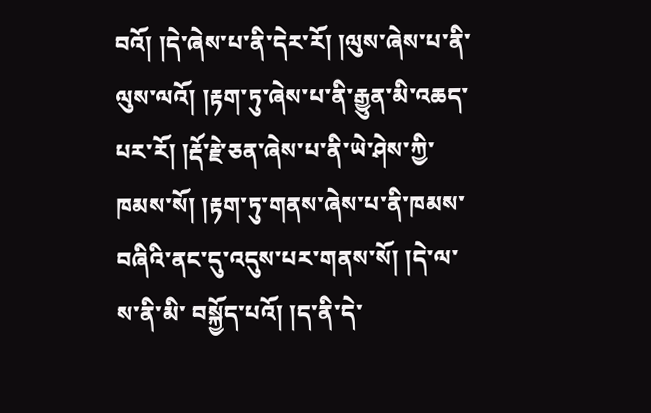བའོ། །དེ་ཞེས་པ་ནི་དེར་རོ། །ལུས་ཞེས་པ་ནི་ལུས་ལའོ། །རྟག་ཏུ་ཞེས་པ་ནི་རྒྱུན་མི་འཆད་པར་རོ། །རྡོ་རྗེ་ཅན་ཞེས་པ་ནི་ཡེ་ཤེས་ཀྱི་ཁམས་སོ། །རྟག་ཏུ་གནས་ཞེས་པ་ནི་ཁམས་བཞིའི་ནང་དུ་འདུས་པར་གནས་སོ། །དེ་ལ་ས་ནི་མི་ བསྐྱོད་པའོ། །ད་ནི་དེ་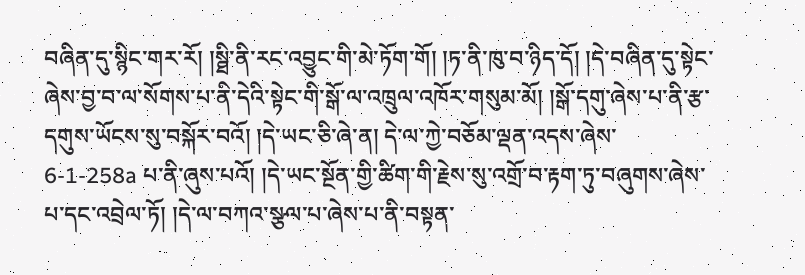བཞིན་དུ་སྙིང་གར་རོ། །སྠི་ནི་རང་འབྱུང་གི་མེ་ཏོག་གོ། །ཏ་ནི་ཁུ་བ་ཉིད་དོ། །དེ་བཞིན་དུ་སྟེང་ཞེས་བྱ་བ་ལ་སོགས་པ་ནི་དེའི་སྟེང་གི་སྒོ་ལ་འཁྲུལ་འཁོར་གསུམ་མོ། །སྒོ་དགུ་ཞེས་པ་ནི་རྩ་དགུས་ཡོངས་སུ་བསྐོར་བའོ། །དེ་ཡང་ཅི་ཞེ་ན། དེ་ལ་ཀྱེ་བཅོམ་ལྡན་འདས་ཞེས་ 6-1-258a པ་ནི་ཞུས་པའོ། །དེ་ཡང་སྔོན་གྱི་ཚིག་གི་རྗེས་སུ་འགྲོ་བ་རྟག་ཏུ་བཞུགས་ཞེས་པ་དང་འབྲེལ་ཏོ། །དེ་ལ་བཀའ་སྩལ་པ་ཞེས་པ་ནི་བསྟན་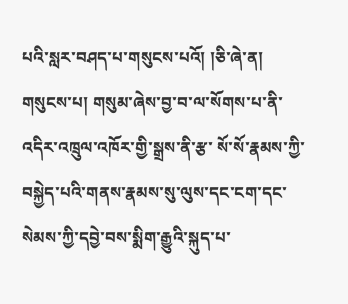པའི་སླར་བཤད་པ་གསུངས་པའོ། །ཅི་ཞེ་ན། གསུངས་པ། གསུམ་ཞེས་བྱ་བ་ལ་སོགས་པ་ནི་འདིར་འཁྲུལ་འཁོར་གྱི་སྒྲས་ནི་རྩ་ སོ་སོ་རྣམས་ཀྱི་བསྐྱེད་པའི་གནས་རྣམས་སུ་ལུས་དང་ངག་དང་སེམས་ཀྱི་དབྱེ་བས་སྨིག་རྒྱུའི་སྐུད་པ་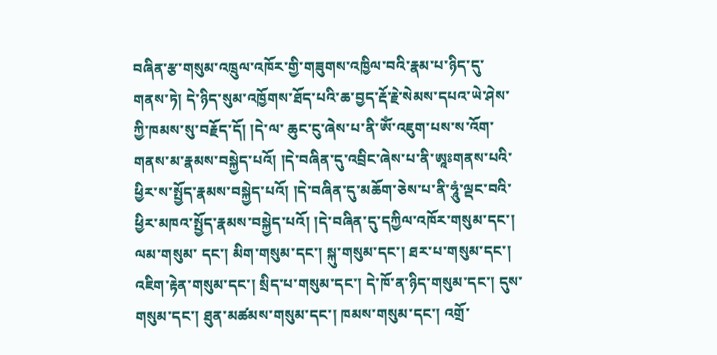བཞིན་རྩ་གསུམ་འཁྲུལ་འཁོར་གྱི་གཟུགས་འཁྱིལ་བའི་རྣམ་པ་ཉིད་དུ་གནས་ཏེ། དེ་ཉིད་སུམ་འཁྱོགས་ཐོད་པའི་ཆ་བྱད་རྡོ་རྗེ་སེམས་དཔའ་ཡེ་ཤེས་ཀྱི་ཁམས་སུ་བརྗོད་དོ། །དེ་ལ་ ཆུང་ངུ་ཞེས་པ་ནི་ཨོཾ་འཇུག་པས་ས་འོག་གནས་མ་རྣམས་བསྐྱེད་པའོ། །དེ་བཞིན་དུ་འབྲིང་ཞེས་པ་ནི་ཨཱཿགནས་པའི་ཕྱིར་ས་སྤྱོད་རྣམས་བསྐྱེད་པའོ། །དེ་བཞིན་དུ་མཆོག་ཅེས་པ་ནི་ཧཱུཾ་ལྡང་བའི་ཕྱིར་མཁའ་སྤྱོད་རྣམས་བསྐྱེད་པའོ། །དེ་བཞིན་དུ་དཀྱིལ་འཁོར་གསུམ་དང་། ལམ་གསུམ་ དང་། མིག་གསུམ་དང་། སྐུ་གསུམ་དང་། ཐར་པ་གསུམ་དང་། འཇིག་རྟེན་གསུམ་དང་། སྲིད་པ་གསུམ་དང་། དེ་ཁོ་ན་ཉིད་གསུམ་དང་། དུས་གསུམ་དང་། ཐུན་མཚམས་གསུམ་དང་། ཁམས་གསུམ་དང་། འགྲོ་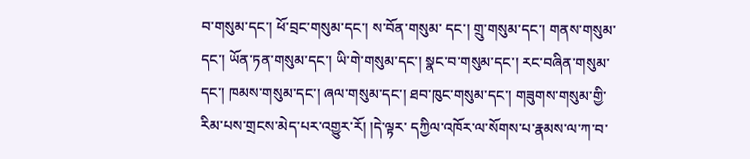བ་གསུམ་དང་། ཕོ་བྲང་གསུམ་དང་། ས་བོན་གསུམ་ དང་། གྲུ་གསུམ་དང་། གནས་གསུམ་དང་། ཡོན་ཏན་གསུམ་དང་། ཡི་གེ་གསུམ་དང་། སྣང་བ་གསུམ་དང་། རང་བཞིན་གསུམ་དང་། ཁམས་གསུམ་དང་། ཞལ་གསུམ་དང་། ཐབ་ཁུང་གསུམ་དང་། གཟུགས་གསུམ་གྱི་རིམ་པས་གྲངས་མེད་པར་འགྱུར་རོ། །དེ་ལྟར་ དཀྱིལ་འཁོར་ལ་སོགས་པ་རྣམས་ལ་ཀ་བ་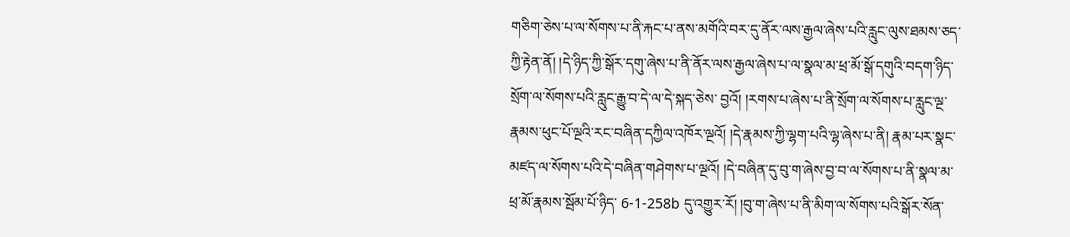གཅིག་ཅེས་པ་ལ་སོགས་པ་ནི་རྐང་པ་ནས་མགོའི་བར་དུ་ནོར་ལས་རྒྱལ་ཞེས་པའི་རླུང་ལུས་ཐམས་ཅད་ཀྱི་རྟེན་ནོ། །དེ་ཉིད་ཀྱི་སྒོར་དགུ་ཞེས་པ་ནི་ནོར་ལས་རྒྱལ་ཞེས་པ་ལ་སྣལ་མ་ཕྲ་མོ་སྒོ་དགུའི་བདག་ཉིད་སྲོག་ལ་སོགས་པའི་རླུང་རྒྱུ་བ་དེ་ལ་དེ་སྐད་ཅེས་ བྱའོ། །རགས་པ་ཞེས་པ་ནི་སྲོག་ལ་སོགས་པ་རླུང་ལྔ་རྣམས་ཕུང་པོ་ལྔའི་རང་བཞིན་དཀྱིལ་འཁོར་ལྔའོ། །དེ་རྣམས་ཀྱི་ལྷག་པའི་ལྷ་ཞེས་པ་ནི། རྣམ་པར་སྣང་མཛད་ལ་སོགས་པའི་དེ་བཞིན་གཤེགས་པ་ལྔའོ། །དེ་བཞིན་དུ་བུ་ག་ཞེས་བྱ་བ་ལ་སོགས་པ་ནི་སྣལ་མ་ཕྲ་མོ་རྣམས་སྦོམ་པོ་ཉིད་ 6-1-258b དུ་འགྱུར་རོ། །བུ་ག་ཞེས་པ་ནི་མིག་ལ་སོགས་པའི་སྒོར་སོན་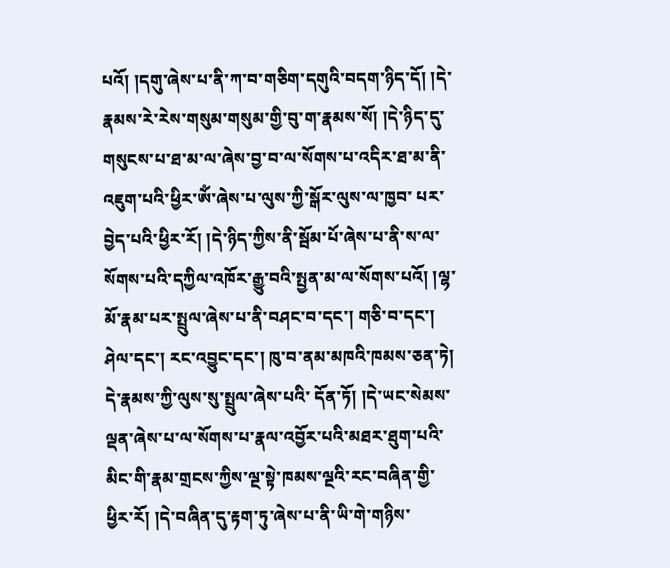པའོ། །དགུ་ཞེས་པ་ནི་ཀ་བ་གཅིག་དགུའི་བདག་ཉིད་དོ། །དེ་རྣམས་རེ་རེས་གསུམ་གསུམ་གྱི་བུ་ག་རྣམས་སོ། །དེ་ཉིད་དུ་གསུངས་པ་ཐ་མ་ལ་ཞེས་བྱ་བ་ལ་སོགས་པ་འདིར་ཐ་མ་ནི་འཇུག་པའི་ཕྱིར་ཨོཾ་ཞེས་པ་ལུས་ཀྱི་སྒོར་ལུས་ལ་ཁྱབ་ པར་བྱེད་པའི་ཕྱིར་རོ། །དེ་ཉིད་ཀྱིས་ནི་སྦོམ་པོ་ཞེས་པ་ནི་ས་ལ་སོགས་པའི་དཀྱིལ་འཁོར་རྒྱུ་བའི་སྤྱན་མ་ལ་སོགས་པའོ། །ལྷ་མོ་རྣམ་པར་སྤྲུལ་ཞེས་པ་ནི་བཤང་བ་དང་། གཅི་བ་དང་། ཤེལ་དང་། རང་འབྱུང་དང་། ཁུ་བ་ནམ་མཁའི་ཁམས་ཅན་ཏེ། དེ་རྣམས་ཀྱི་ལུས་སུ་སྤྲུལ་ཞེས་པའི་ དོན་ཏོ། །དེ་ཡང་སེམས་ལྡན་ཞེས་པ་ལ་སོགས་པ་རྣལ་འབྱོར་པའི་མཐར་ཐུག་པའི་མིང་གི་རྣམ་གྲངས་ཀྱིས་ལྔ་སྟེ་ཁམས་ལྔའི་རང་བཞིན་གྱི་ཕྱིར་རོ། །དེ་བཞིན་དུ་རྟག་ཏུ་ཞེས་པ་ནི་ཡི་གེ་གཉིས་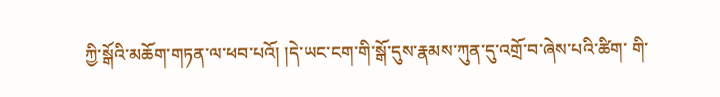ཀྱི་སྒོའི་མཆོག་གཏན་ལ་ཕབ་པའོ། །དེ་ཡང་ངག་གི་སྒོ་དུས་རྣམས་ཀུན་དུ་འགྲོ་བ་ཞེས་པའི་ཚིག་ གི་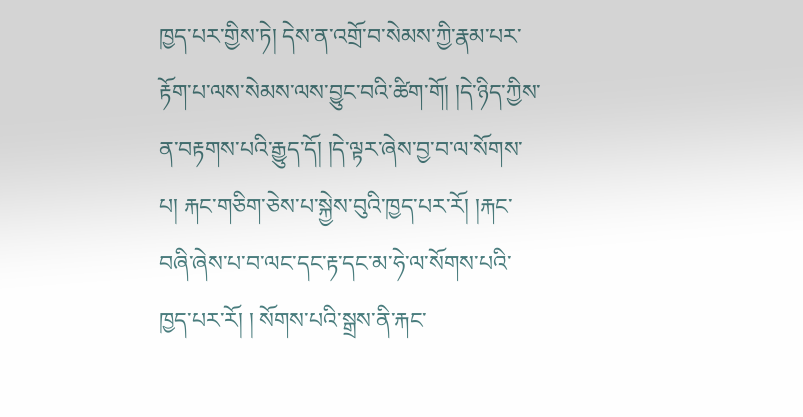ཁྱད་པར་གྱིས་ཏེ། དེས་ན་འགྲོ་བ་སེམས་ཀྱི་རྣམ་པར་རྟོག་པ་ལས་སེམས་ལས་བྱུང་བའི་ཚིག་གོ། །དེ་ཉིད་ཀྱིས་ན་བརྟགས་པའི་རྒྱུད་དོ། །དེ་ལྟར་ཞེས་བྱ་བ་ལ་སོགས་པ། རྐང་གཅིག་ཅེས་པ་སྐྱེས་བུའི་ཁྱད་པར་རོ། །རྐང་བཞི་ཞེས་པ་བ་ལང་དང་རྟ་དང་མ་ཧེ་ལ་སོགས་པའི་ཁྱད་པར་རོ། ། སོགས་པའི་སྒྲས་ནི་རྐང་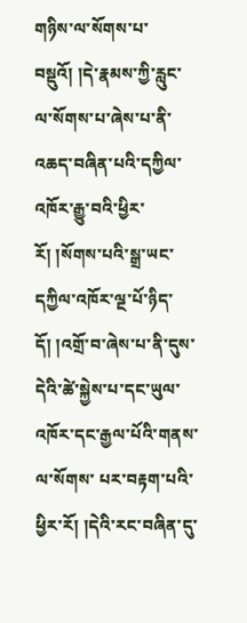གཉིས་ལ་སོགས་པ་བསྡུའོ། །དེ་རྣམས་ཀྱི་རླུང་ལ་སོགས་པ་ཞེས་པ་ནི་འཆད་བཞིན་པའི་དཀྱིལ་འཁོར་རྒྱུ་བའི་ཕྱིར་རོ། །སོགས་པའི་སྒྲ་ཡང་དཀྱིལ་འཁོར་ལྔ་པོ་ཉིད་དོ། །འགྲོ་བ་ཞེས་པ་ནི་དུས་དེའི་ཚེ་སྐྱེས་པ་དང་ཡུལ་འཁོར་དང་རྒྱལ་པོའི་གནས་ལ་སོགས་ པར་བརྟག་པའི་ཕྱིར་རོ། །དེའི་རང་བཞིན་དུ་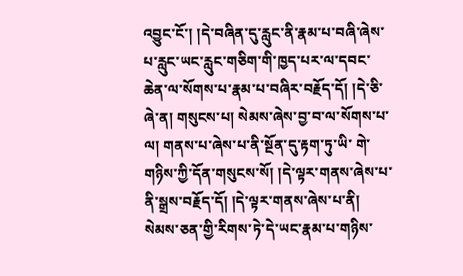འབྱུང་ངོ་། །དེ་བཞིན་དུ་རླུང་ནི་རྣམ་པ་བཞི་ཞེས་པ་རླུང་ཡང་རླུང་གཅིག་གི་ཁྱད་པར་ལ་དབང་ཆེན་ལ་སོགས་པ་རྣམ་པ་བཞིར་བརྗོད་དོ། །དེ་ཅི་ཞེ་ན། གསུངས་པ། སེམས་ཞེས་བྱ་བ་ལ་སོགས་པ་ལ། གནས་པ་ཞེས་པ་ནི་སྔོན་དུ་རྟག་ཏུ་ཡི་ གེ་གཉིས་ཀྱི་དོན་གསུངས་སོ། །དེ་ལྟར་གནས་ཞེས་པ་ནི་སྒྲས་བརྗོད་དོ། །དེ་ལྟར་གནས་ཞེས་པ་ནི། སེམས་ཅན་གྱི་རིགས་ཏེ་དེ་ཡང་རྣམ་པ་གཉིས་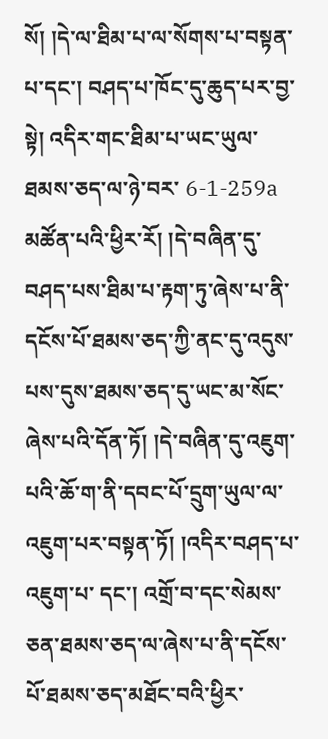སོ། །དེ་ལ་ཐིམ་པ་ལ་སོགས་པ་བསྟན་པ་དང་། བཤད་པ་ཁོང་དུ་ཆུད་པར་བྱ་སྟེ། འདིར་གང་ཐིམ་པ་ཡང་ཡུལ་ཐམས་ཅད་ལ་ཉེ་བར་ 6-1-259a མཚོན་པའི་ཕྱིར་རོ། །དེ་བཞིན་དུ་བཤད་པས་ཐིམ་པ་རྟག་ཏུ་ཞེས་པ་ནི་དངོས་པོ་ཐམས་ཅད་ཀྱི་ནང་དུ་འདུས་པས་དུས་ཐམས་ཅད་དུ་ཡང་མ་སོང་ཞེས་པའི་དོན་ཏོ། །དེ་བཞིན་དུ་འཇུག་པའི་ཆོ་ག་ནི་དབང་པོ་དྲུག་ཡུལ་ལ་འཇུག་པར་བསྟན་ཏོ། །འདིར་བཤད་པ་འཇུག་པ་ དང་། འགྲོ་བ་དང་སེམས་ཅན་ཐམས་ཅད་ལ་ཞེས་པ་ནི་དངོས་པོ་ཐམས་ཅད་མཐོང་བའི་ཕྱིར་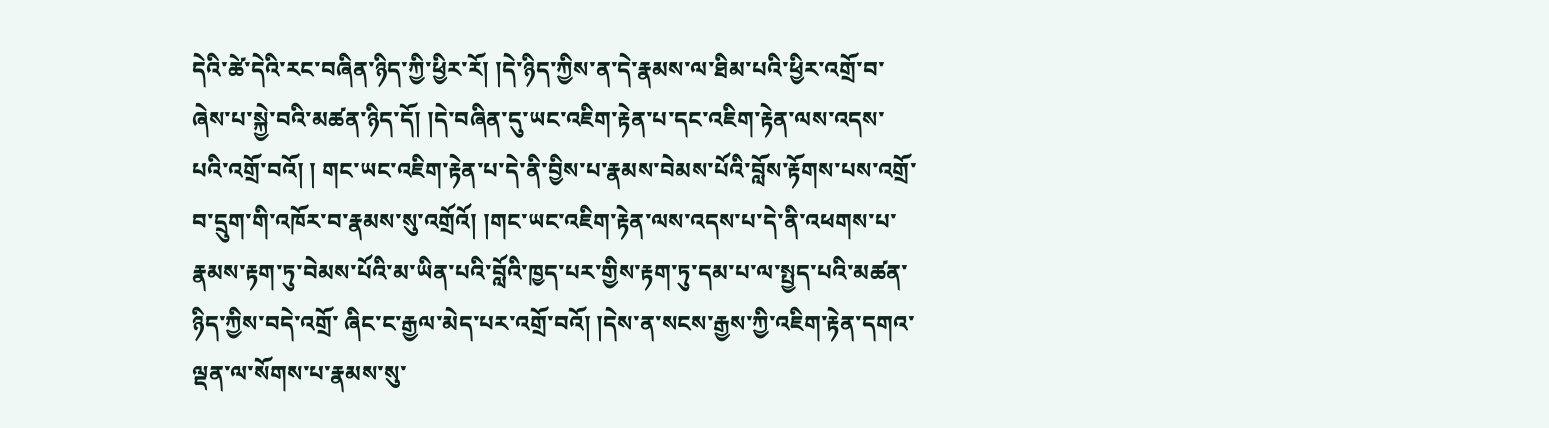དེའི་ཚེ་དེའི་རང་བཞིན་ཉིད་ཀྱི་ཕྱིར་རོ། །དེ་ཉིད་ཀྱིས་ན་དེ་རྣམས་ལ་ཐིམ་པའི་ཕྱིར་འགྲོ་བ་ཞེས་པ་སྐྱེ་བའི་མཚན་ཉིད་དོ། །དེ་བཞིན་དུ་ཡང་འཇིག་རྟེན་པ་དང་འཇིག་རྟེན་ལས་འདས་པའི་འགྲོ་བའོ། ། གང་ཡང་འཇིག་རྟེན་པ་དེ་ནི་བྱིས་པ་རྣམས་བེམས་པོའི་བློས་རྟོགས་པས་འགྲོ་བ་དྲུག་གི་འཁོར་བ་རྣམས་སུ་འགྲོའོ། །གང་ཡང་འཇིག་རྟེན་ལས་འདས་པ་དེ་ནི་འཕགས་པ་རྣམས་རྟག་ཏུ་བེམས་པོའི་མ་ཡིན་པའི་བློའི་ཁྱད་པར་གྱིས་རྟག་ཏུ་དམ་པ་ལ་སྤྱད་པའི་མཚན་ཉིད་ཀྱིས་བདེ་འགྲོ་ ཞིང་ང་རྒྱལ་མེད་པར་འགྲོ་བའོ། །དེས་ན་སངས་རྒྱས་ཀྱི་འཇིག་རྟེན་དགའ་ལྡན་ལ་སོགས་པ་རྣམས་སུ་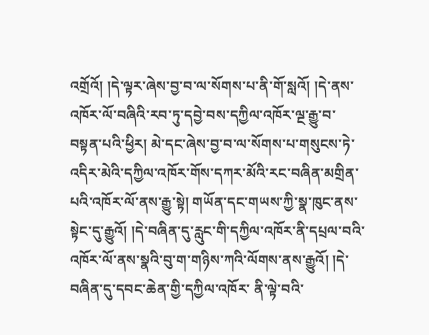འགྲོའོ། །དེ་ལྟར་ཞེས་བྱ་བ་ལ་སོགས་པ་ནི་གོ་སླའོ། །དེ་ནས་འཁོར་ལོ་བཞིའི་རབ་ཏུ་དབྱེ་བས་དཀྱིལ་འཁོར་ལྔ་རྒྱུ་བ་བསྟན་པའི་ཕྱིར། མེ་དང་ཞེས་བྱ་བ་ལ་སོགས་པ་གསུངས་ཏེ་ འདིར་མེའི་དཀྱིལ་འཁོར་གོས་དཀར་མོའི་རང་བཞིན་མགྲིན་པའི་འཁོར་ལོ་ནས་རྒྱུ་སྟེ། གཡོན་དང་གཡས་ཀྱི་སྣ་ཁུང་ནས་སྟེང་དུ་རྒྱུའོ། །དེ་བཞིན་དུ་རླུང་གི་དཀྱིལ་འཁོར་ནི་དཔྲལ་བའི་འཁོར་ལོ་ནས་སྣའི་བུ་ག་གཉིས་ཀའི་ལོགས་ནས་རྒྱུའོ། །དེ་བཞིན་དུ་དབང་ཆེན་གྱི་དཀྱིལ་འཁོར་ ནི་ལྟེ་བའི་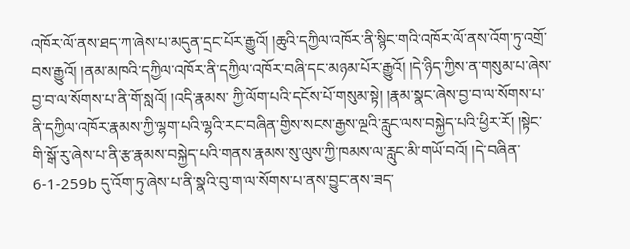འཁོར་ལོ་ནས་ཐད་ཀ་ཞེས་པ་མདུན་དྲང་པོར་རྒྱུའོ། །ཆུའི་དཀྱིལ་འཁོར་ནི་སྙིང་གའི་འཁོར་ལོ་ནས་འོག་ཏུ་འགྲོ་བས་རྒྱུའོ། །ནམ་མཁའི་དཀྱིལ་འཁོར་ནི་དཀྱིལ་འཁོར་བཞི་དང་མཉམ་པོར་རྒྱུའོ། །དེ་ཉིད་ཀྱིས་ན་གསུམ་པ་ཞེས་བྱ་བ་ལ་སོགས་པ་ནི་གོ་སླའོ། །འདི་རྣམས་ ཀྱི་ལོག་པའི་དངོས་པོ་གསུམ་སྟེ། །རྣམ་སྣང་ཞེས་བྱ་བ་ལ་སོགས་པ་ནི་དཀྱིལ་འཁོར་རྣམས་ཀྱི་ལྷག་པའི་ལྷའི་རང་བཞིན་གྱིས་སངས་རྒྱས་ལྔའི་རླུང་ལས་བསྐྱེད་པའི་ཕྱིར་རོ། །སྟེང་གི་སྒོ་རུ་ཞེས་པ་ནི་རྩ་རྣམས་བསྐྱེད་པའི་གནས་རྣམས་སུ་ལུས་ཀྱི་ཁམས་ལ་རླུང་མི་གཡོ་བའོ། །དེ་བཞིན་ 6-1-259b དུ་འོག་ཏུ་ཞེས་པ་ནི་སྣའི་བུ་ག་ལ་སོགས་པ་ནས་བྱུང་ནས་ཟད་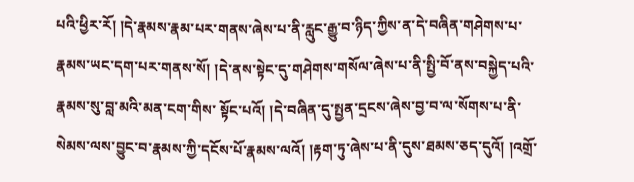པའི་ཕྱིར་རོ། །དེ་རྣམས་རྣམ་པར་གནས་ཞེས་པ་ནི་རླུང་རྒྱུ་བ་ཉིད་ཀྱིས་ན་དེ་བཞིན་གཤེགས་པ་རྣམས་ཡང་དག་པར་གནས་སོ། །དེ་ནས་སྟེང་དུ་གཤེགས་གསོལ་ཞེས་པ་ནི་སྤྱི་བོ་ནས་བསྐྱེད་པའི་རྣམས་སུ་བླ་མའི་མན་ངག་གིས་ སྟོང་པའོ། །དེ་བཞིན་དུ་སྤྱན་དྲངས་ཞེས་བྱ་བ་ལ་སོགས་པ་ནི་སེམས་ལས་བྱུང་བ་རྣམས་ཀྱི་དངོས་པོ་རྣམས་ལའོ། །རྟག་ཏུ་ཞེས་པ་ནི་དུས་ཐམས་ཅད་དུའོ། །འགྲོ་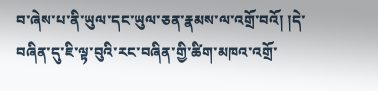བ་ཞེས་པ་ནི་ཡུལ་དང་ཡུལ་ཅན་རྣམས་ལ་འགྲོ་བའོ། །དེ་བཞིན་དུ་ཇི་ལྟ་བུའི་རང་བཞིན་གྱི་ཚིག་མཁའ་འགྲོ་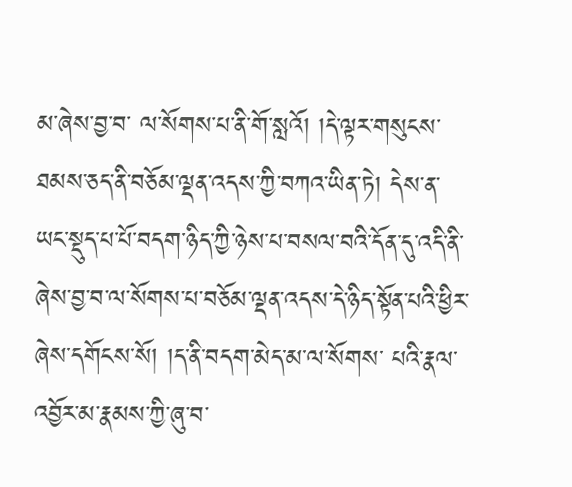མ་ཞེས་བྱ་བ་ ལ་སོགས་པ་ནི་གོ་སླའོ། །དེ་ལྟར་གསུངས་ཐམས་ཅད་ནི་བཅོམ་ལྡན་འདས་ཀྱི་བཀའ་ཡིན་ཏེ། དེས་ན་ཡང་སྡུད་པ་པོ་བདག་ཉིད་ཀྱི་ཉེས་པ་བསལ་བའི་དོན་དུ་འདི་ནི་ཞེས་བྱ་བ་ལ་སོགས་པ་བཅོམ་ལྡན་འདས་དེ་ཉིད་སྟོན་པའི་ཕྱིར་ཞེས་དགོངས་སོ། །ད་ནི་བདག་མེད་མ་ལ་སོགས་ པའི་རྣལ་འབྱོར་མ་རྣམས་ཀྱི་ཞུ་བ་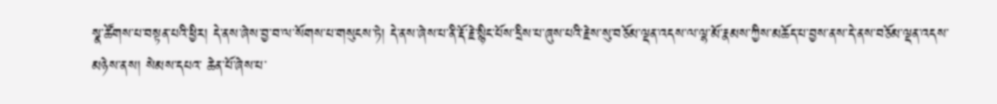སྣ་ཚོགས་པ་བསྟན་པའི་ཕྱིར། དེ་ནས་ཞེས་བྱ་བ་ལ་སོགས་པ་གསུངས་ཏེ། དེ་ནས་ཞེས་པ་ནི་རྡོ་རྗེ་སྙིང་པོས་དྲིས་པ་ཞུས་པའི་རྗེས་སུ་བཅོམ་ལྡན་འདས་ལ་ལྷ་མོ་རྣམས་ཀྱིས་མཆོད་པ་བྱས་ནས་དེ་ནས་བཅོམ་ལྡན་འདས་མཉེས་ནས། སེམས་དཔའ་ ཆེན་པོ་ཞེས་པ་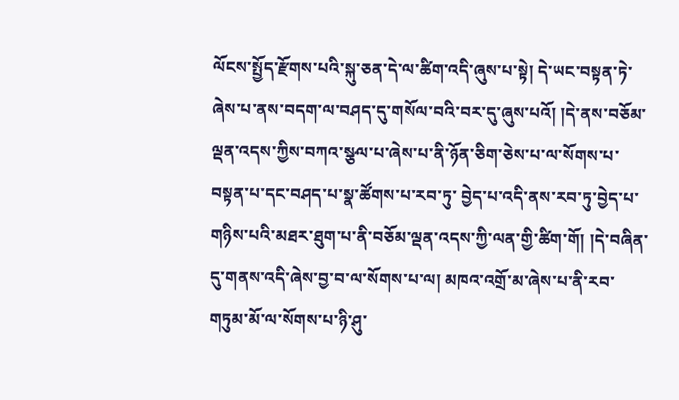ལོངས་སྤྱོད་རྫོགས་པའི་སྐུ་ཅན་དེ་ལ་ཚིག་འདི་ཞུས་པ་སྟེ། དེ་ཡང་བསྟན་ཏེ་ཞེས་པ་ནས་བདག་ལ་བཤད་དུ་གསོལ་བའི་བར་དུ་ཞུས་པའོ། །དེ་ནས་བཅོམ་ལྡན་འདས་ཀྱིས་བཀའ་སྩལ་པ་ཞེས་པ་ནི་ཉོན་ཅིག་ཅེས་པ་ལ་སོགས་པ་བསྟན་པ་དང་བཤད་པ་སྣ་ཚོགས་པ་རབ་ཏུ་ བྱེད་པ་འདི་ནས་རབ་ཏུ་བྱེད་པ་གཉིས་པའི་མཐར་ཐུག་པ་ནི་བཅོམ་ལྡན་འདས་ཀྱི་ལན་གྱི་ཚིག་གོ། །དེ་བཞིན་དུ་གནས་འདི་ཞེས་བྱ་བ་ལ་སོགས་པ་ལ། མཁའ་འགྲོ་མ་ཞེས་པ་ནི་རབ་གཏུམ་མོ་ལ་སོགས་པ་ཉི་ཤུ་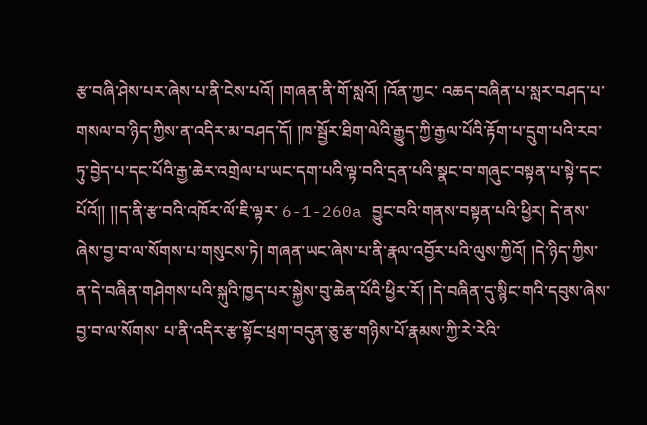རྩ་བཞི་ཤེས་པར་ཞེས་པ་ནི་ངེས་པའོ། །གཞན་ནི་གོ་སླའོ། །འོན་ཀྱང་ འཆད་བཞིན་པ་སླར་བཤད་པ་གསལ་བ་ཉིད་ཀྱིས་ན་འདིར་མ་བཤད་དོ། །ཁ་སྦྱོར་ཐིག་ལེའི་རྒྱུད་ཀྱི་རྒྱལ་པོའི་རྟོག་པ་དྲུག་པའི་རབ་ཏུ་བྱེད་པ་དང་པོའི་རྒྱ་ཆེར་འགྲེལ་པ་ཡང་དག་པའི་ལྟ་བའི་དྲན་པའི་སྣང་བ་གཞུང་བསྟན་པ་སྟེ་དང་པོའོ།། །།ད་ནི་རྩ་བའི་འཁོར་ལོ་ཇི་ལྟར་ 6-1-260a བྱུང་བའི་གནས་བསྟན་པའི་ཕྱིར། དེ་ནས་ཞེས་བྱ་བ་ལ་སོགས་པ་གསུངས་ཏེ། གཞན་ཡང་ཞེས་པ་ནི་རྣལ་འབྱོར་པའི་ལུས་ཀྱིའོ། །དེ་ཉིད་ཀྱིས་ན་དེ་བཞིན་གཤེགས་པའི་སྐུའི་ཁྱད་པར་སྐྱེས་བུ་ཆེན་པོའི་ཕྱིར་རོ། །དེ་བཞིན་དུ་སྙིང་གའི་དབུས་ཞེས་བྱ་བ་ལ་སོགས་ པ་ནི་འདིར་རྩ་སྟོང་ཕྲག་བདུན་ཅུ་རྩ་གཉིས་པོ་རྣམས་ཀྱི་རེ་རེའི་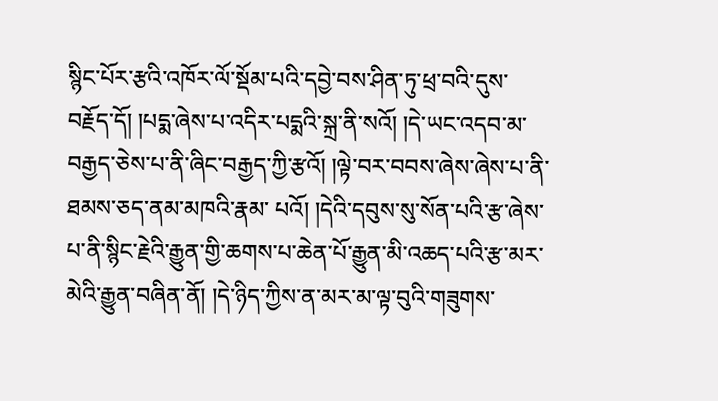སྙིང་པོར་རྩའི་འཁོར་ལོ་སྡོམ་པའི་དབྱེ་བས་ཤིན་ཏུ་ཕྲ་བའི་དུས་བརྗོད་དོ། །པདྨ་ཞེས་པ་འདིར་པདྨའི་སྐྲ་ནི་སའོ། །དེ་ཡང་འདབ་མ་བརྒྱད་ཅེས་པ་ནི་ཞིང་བརྒྱད་ཀྱི་རྩའོ། །ལྟེ་བར་བབས་ཞེས་ཞེས་པ་ནི་ཐམས་ཅད་ནམ་མཁའི་རྣམ་ པའོ། །དེའི་དབུས་སུ་སོན་པའི་རྩ་ཞེས་པ་ནི་སྙིང་རྗེའི་རྒྱུན་གྱི་ཆགས་པ་ཆེན་པོ་རྒྱུན་མི་འཆད་པའི་རྩ་མར་མེའི་རྒྱུན་བཞིན་ནོ། །དེ་ཉིད་ཀྱིས་ན་མར་མ་ལྟ་བུའི་གཟུགས་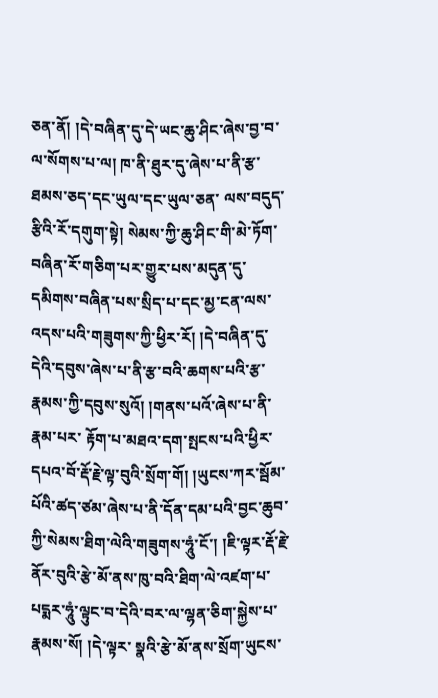ཅན་ནོ། །དེ་བཞིན་དུ་དེ་ཡང་ཆུ་ཤིང་ཞེས་བྱ་བ་ལ་སོགས་པ་ལ། ཁ་ནི་ཐུར་དུ་ཞེས་པ་ནི་རྩ་ཐམས་ཅད་དང་ཡུལ་དང་ཡུལ་ཅན་ ལས་བདུད་རྩིའི་རོ་དགུག་སྟེ། སེམས་ཀྱི་ཆུ་ཤིང་གི་མེ་ཏོག་བཞིན་རོ་གཅིག་པར་གྱུར་པས་མདུན་དུ་དམིགས་བཞིན་པས་སྲིད་པ་དང་མྱ་ངན་ལས་འདས་པའི་གཟུགས་ཀྱི་ཕྱིར་རོ། །དེ་བཞིན་དུ་དེའི་དབུས་ཞེས་པ་ནི་རྩ་བའི་ཆགས་པའི་རྩ་རྣམས་ཀྱི་དབུས་སུའོ། །གནས་པའོ་ཞེས་པ་ནི་རྣམ་པར་ རྟོག་པ་མཐའ་དག་སྤངས་པའི་ཕྱིར་དཔའ་བོ་རྡོ་རྗེ་ལྟ་བུའི་སྲོག་གོ། །ཡུངས་ཀར་སྦོམ་པོའི་ཚད་ཙམ་ཞེས་པ་ནི་དོན་དམ་པའི་བྱང་ཆུབ་ཀྱི་སེམས་ཐིག་ལེའི་གཟུགས་ཧཱུཾ་ངོ་། །ཇི་ལྟར་རྡོ་རྗེ་ནོར་བུའི་རྩེ་མོ་ནས་ཁུ་བའི་ཐིག་ལེ་འཛག་པ་པདྨར་ཧཱུཾ་ལྟུང་བ་དེའི་བར་ལ་ལྷན་ཅིག་སྐྱེས་པ་རྣམས་སོ། །དེ་ལྟར་ སྣའི་རྩེ་མོ་ནས་སྲོག་ཡུངས་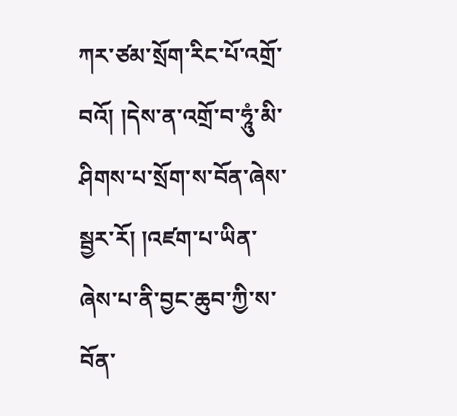ཀར་ཙམ་སྲོག་རིང་པོ་འགྲོ་བའོ། །དེས་ན་འགྲོ་བ་ཧཱུཾ་མི་ཤིགས་པ་སྲོག་ས་བོན་ཞེས་སྦྱར་རོ། །འཛག་པ་ཡིན་ཞེས་པ་ནི་བྱང་ཆུབ་ཀྱི་ས་བོན་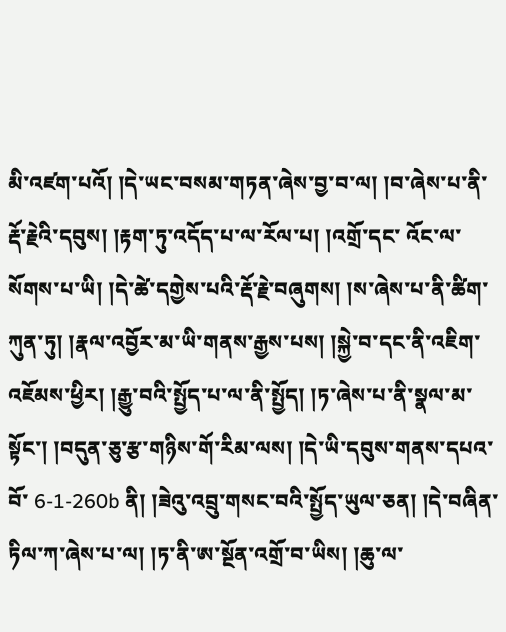མི་འཛག་པའོ། །དེ་ཡང་བསམ་གཏན་ཞེས་བྱ་བ་ལ། །བ་ཞེས་པ་ནི་རྡོ་རྗེའི་དབུས། །རྟག་ཏུ་འདོད་པ་ལ་རོལ་པ། །འགྲོ་དང་ འོང་ལ་སོགས་པ་ཡི། །དེ་ཚེ་དགྱེས་པའི་རྡོ་རྗེ་བཞུགས། །ས་ཞེས་པ་ནི་ཚིག་ཀུན་ཏུ། །རྣལ་འབྱོར་མ་ཡི་གནས་རྒྱས་པས། །སྐྱེ་བ་དང་ནི་འཇིག་འཇོམས་ཕྱིར། །རྒྱུ་བའི་སྤྱོད་པ་ལ་ནི་སྤྱོད། །ཏ་ཞེས་པ་ནི་སྣལ་མ་སྟོང་། །བདུན་ཅུ་རྩ་གཉིས་གོ་རིམ་ལས། །དེ་ཡི་དབུས་གནས་དཔའ་བོ་ 6-1-260b ནི། །ཟེའུ་འབྲུ་གསང་བའི་སྤྱོད་ཡུལ་ཅན། །དེ་བཞིན་ཏིལ་ཀ་ཞེས་པ་ལ། །ཏ་ནི་ཨ་སྔོན་འགྲོ་བ་ཡིས། །ཆུ་ལ་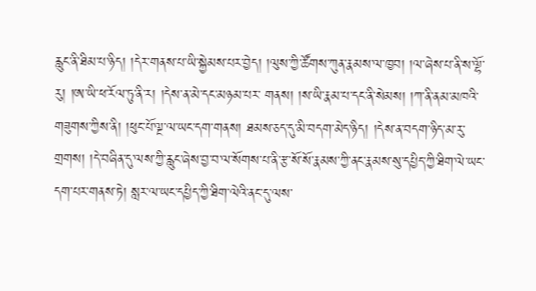རླུང་ནི་ཐིམ་པ་ཉིད། །དེར་གནས་པ་ཡི་སྐྱེམས་པར་བྱེད། །ལུས་ཀྱི་ཚོགས་ཀུན་རྣམས་ལ་ཁྱབ། །ལ་ཞེས་པ་ནི་ས་ལྷོ་རུ། །ཨ་ཡི་ཕ་རོལ་ཏུ་ནི་ར། །དེས་ན་མེ་དང་མཉམ་པར་ གནས། །ས་ཡི་རྣམ་པ་དང་ནི་སེམས། །ཀ་ནི་ནམ་མཁའི་གཟུགས་ཀྱིས་ནི། །ཕུང་པོ་ལྔ་ལ་ཡང་དག་གནས། ཐམས་ཅད་དུ་མི་བདག་མེད་ཉིད། །དེས་ན་བདག་ཉིད་མ་རུ་གྲགས། །དེ་བཞིན་དུ་ལས་ཀྱི་རླུང་ཞེས་བྱ་བ་ལ་སོགས་པ་ནི་རྩ་སོ་སོ་རྣམས་ཀྱི་ནང་རྣམས་སུ་དཔྱིད་ཀྱི་ཐིག་ལེ་ཡང་ དག་པར་གནས་ཏེ། སླར་ལ་ཡང་དཔྱིད་ཀྱི་ཐིག་ལེའི་ནང་དུ་ལས་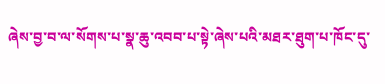ཞེས་བྱ་བ་ལ་སོགས་པ་སྣ་ཆུ་འབབ་པ་སྟེ་ཞེས་པའི་མཐར་ཐུག་པ་ཁོང་དུ་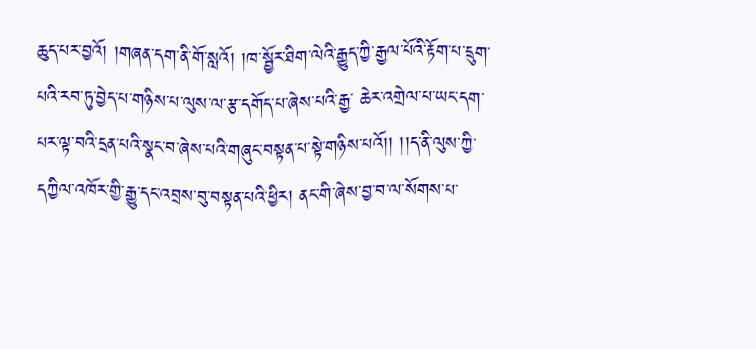ཆུད་པར་བྱའོ། །གཞན་དག་ནི་གོ་སླའོ། །ཁ་སྦྱོར་ཐིག་ལེའི་རྒྱུད་ཀྱི་རྒྱལ་པོའི་རྟོག་པ་དྲུག་པའི་རབ་ཏུ་བྱེད་པ་གཉིས་པ་ལུས་ལ་རྩ་དགོད་པ་ཞེས་པའི་རྒྱ་ ཆེར་འགྲེལ་པ་ཡང་དག་པར་ལྟ་བའི་དྲན་པའི་སྣང་བ་ཞེས་པའི་གཞུང་བསྟན་པ་སྟེ་གཉིས་པའོ།། །།ད་ནི་ལུས་ཀྱི་དཀྱིལ་འཁོར་གྱི་རྒྱུ་དང་འབྲས་བུ་བསྟན་པའི་ཕྱིར། ནང་གི་ཞེས་བྱ་བ་ལ་སོགས་པ་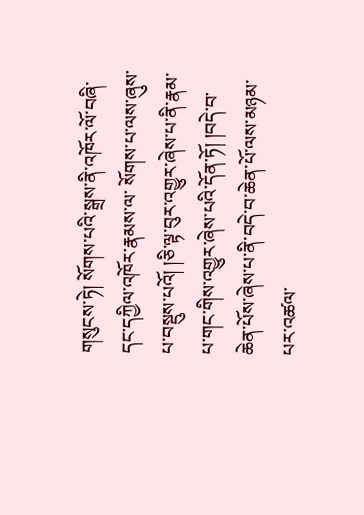གསུངས་ཏེ། སོགས་པའི་སྒྲས་ནི་འཁོར་ལོ་བཞི་དང་དཀྱིལ་འཁོར་རྣམས་ལ་ སོགས་པ་ལས་ཞུས་པ་བསྡུས་པའོ། །ཅི་ལྟ་བུར་འགྱུར་ཞེས་པ་ནི་རྣམ་པ་གང་གིས་འགྱུར་ཞེས་པའི་དོན་ཏོ། །བདེ་བ་ཆེན་པོས་ཞེས་པ་ནི་བདེ་བ་ཆེན་པོ་ལས་མཉམ་པར་འཚལ་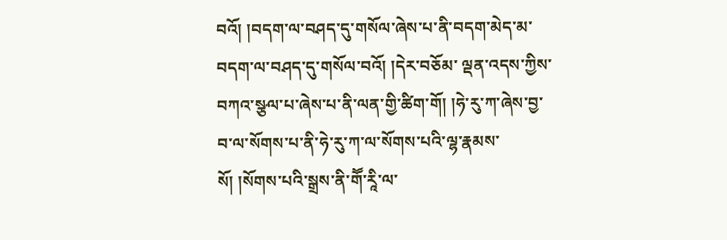བའོ། །བདག་ལ་བཤད་དུ་གསོལ་ཞེས་པ་ནི་བདག་མེད་མ་བདག་ལ་བཤད་དུ་གསོལ་བའོ། །དེར་བཅོམ་ ལྡན་འདས་ཀྱིས་བཀའ་སྩལ་པ་ཞེས་པ་ནི་ལན་གྱི་ཚིག་གོ། །ཧེ་རུ་ཀ་ཞེས་བྱ་བ་ལ་སོགས་པ་ནི་ཧེ་རུ་ཀ་ལ་སོགས་པའི་ལྷ་རྣམས་སོ། །སོགས་པའི་སྒྲས་ནི་གཽ་རཱི་ལ་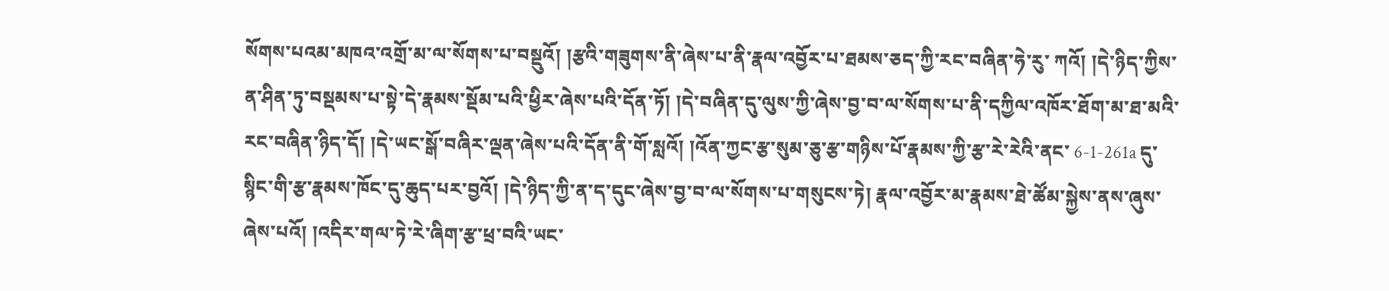སོགས་པའམ་མཁའ་འགྲོ་མ་ལ་སོགས་པ་བསྡུའོ། །རྩའི་གཟུགས་ནི་ཞེས་པ་ནི་རྣལ་འབྱོར་པ་ཐམས་ཅད་ཀྱི་རང་བཞིན་ཧེ་རུ་ ཀའོ། །དེ་ཉིད་ཀྱིས་ན་ཤིན་ཏུ་བསྡམས་པ་སྟེ་དེ་རྣམས་སྡོམ་པའི་ཕྱིར་ཞེས་པའི་དོན་ཏོ། །དེ་བཞིན་དུ་ལུས་ཀྱི་ཞེས་བྱ་བ་ལ་སོགས་པ་ནི་དཀྱིལ་འཁོར་ཐོག་མ་ཐ་མའི་རང་བཞིན་ཉིད་དོ། །དེ་ཡང་སྒོ་བཞིར་ལྡན་ཞེས་པའི་དོན་ནི་གོ་སླའོ། །འོན་ཀྱང་རྩ་སུམ་ཅུ་རྩ་གཉིས་པོ་རྣམས་ཀྱི་རྩ་རེ་རེའི་ནང་ 6-1-261a དུ་སྙིང་གི་རྩ་རྣམས་ཁོང་དུ་ཆུད་པར་བྱའོ། །དེ་ཉིད་ཀྱི་ན་ད་དུང་ཞེས་བྱ་བ་ལ་སོགས་པ་གསུངས་ཏེ། རྣལ་འབྱོར་མ་རྣམས་ཐེ་ཚོམ་སྐྱེས་ནས་ཞུས་ཞེས་པའོ། །འདིར་གལ་ཏེ་རེ་ཞིག་རྩ་ཕྲ་བའི་ཡང་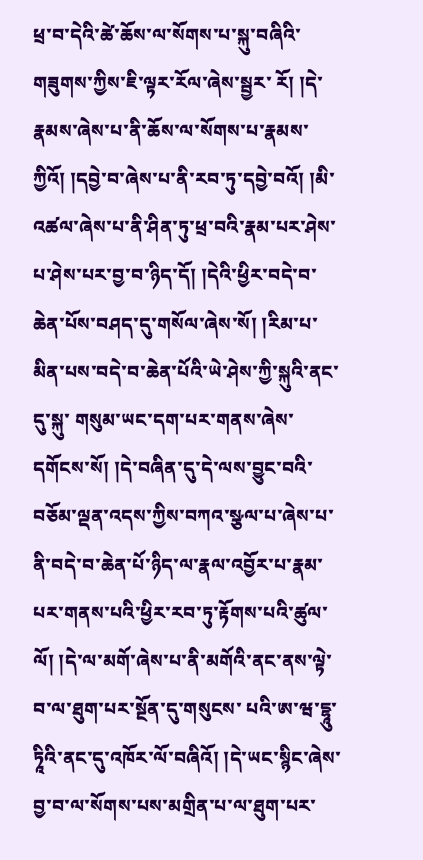ཕྲ་བ་དེའི་ཚེ་ཆོས་ལ་སོགས་པ་སྐུ་བཞིའི་གཟུགས་ཀྱིས་ཇི་ལྟར་རོལ་ཞེས་སྦྱར་ རོ། །དེ་རྣམས་ཞེས་པ་ནི་ཆོས་ལ་སོགས་པ་རྣམས་ཀྱིའོ། །དབྱེ་བ་ཞེས་པ་ནི་རབ་ཏུ་དབྱེ་བའོ། །མི་འཚལ་ཞེས་པ་ནི་ཤིན་ཏུ་ཕྲ་བའི་རྣམ་པར་ཤེས་པ་ཤེས་པར་བྱ་བ་ཉིད་དོ། །དེའི་ཕྱིར་བདེ་བ་ཆེན་པོས་བཤད་དུ་གསོལ་ཞེས་སོ། །རིམ་པ་མིན་པས་བདེ་བ་ཆེན་པོའི་ཡེ་ཤེས་ཀྱི་སྐུའི་ནང་དུ་སྐུ་ གསུམ་ཡང་དག་པར་གནས་ཞེས་དགོངས་སོ། །དེ་བཞིན་དུ་དེ་ལས་བྱུང་བའི་བཅོམ་ལྡན་འདས་ཀྱིས་བཀའ་སྩལ་པ་ཞེས་པ་ནི་བདེ་བ་ཆེན་པོ་ཉིད་ལ་རྣལ་འབྱོར་པ་རྣམ་པར་གནས་པའི་ཕྱིར་རབ་ཏུ་རྟོགས་པའི་ཚུལ་ལོ། །དེ་ལ་མགོ་ཞེས་པ་ནི་མགོའི་ནང་ནས་ལྟེ་བ་ལ་ཐུག་པར་སྔོན་དུ་གསུངས་ པའི་ཨ་ཝ་དྷཱུ་ཏཱིའི་ནང་དུ་འཁོར་ལོ་བཞིའོ། །དེ་ཡང་སྙིང་ཞེས་བྱ་བ་ལ་སོགས་པས་མགྲིན་པ་ལ་ཐུག་པར་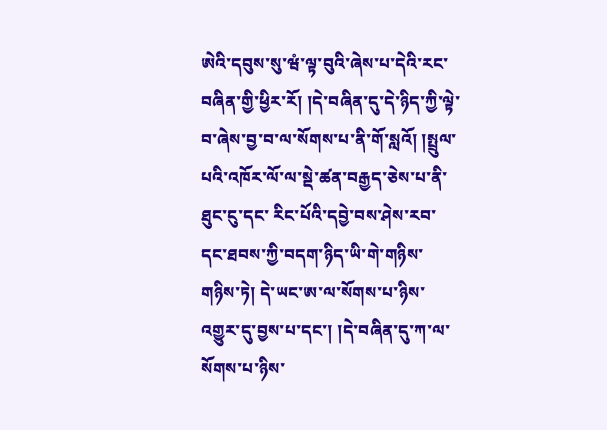ཨེའི་དབུས་སུ་ཝཾ་ལྟ་བུའི་ཞེས་པ་དེའི་རང་བཞིན་གྱི་ཕྱིར་རོ། །དེ་བཞིན་དུ་དེ་ཉིད་ཀྱི་ལྟེ་བ་ཞེས་བྱ་བ་ལ་སོགས་པ་ནི་གོ་སླའོ། །སྤྲུལ་པའི་འཁོར་ལོ་ལ་སྡེ་ཚན་བརྒྱད་ཅེས་པ་ནི་ཐུང་ངུ་དང་ རིང་པོའི་དབྱེ་བས་ཤེས་རབ་དང་ཐབས་ཀྱི་བདག་ཉིད་ཡི་གེ་གཉིས་གཉིས་ཏེ། དེ་ཡང་ཨ་ལ་སོགས་པ་ཉིས་འགྱུར་དུ་བྱས་པ་དང་། །དེ་བཞིན་དུ་ཀ་ལ་སོགས་པ་ཉིས་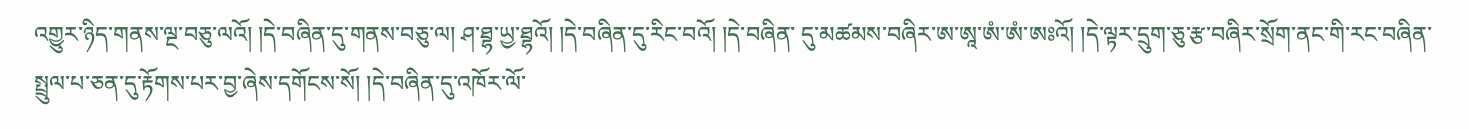འགྱུར་ཉིད་གནས་ལྔ་བཅུ་ལའོ། །དེ་བཞིན་དུ་གནས་བཅུ་ལ། ཤ་ཐྷ་ཡྱ་ཐྷའོ། །དེ་བཞིན་དུ་རིང་བའོ། །དེ་བཞིན་ དུ་མཚམས་བཞིར་ཨ་ཨཱ་ཨཾ་ཨཾ་ཨཿའོ། །དེ་ལྟར་དྲུག་ཅུ་རྩ་བཞིར་སྲོག་ནང་གི་རང་བཞིན་སྤྲུལ་པ་ཅན་དུ་རྟོགས་པར་བྱ་ཞེས་དགོངས་སོ། །དེ་བཞིན་དུ་འཁོར་ལོ་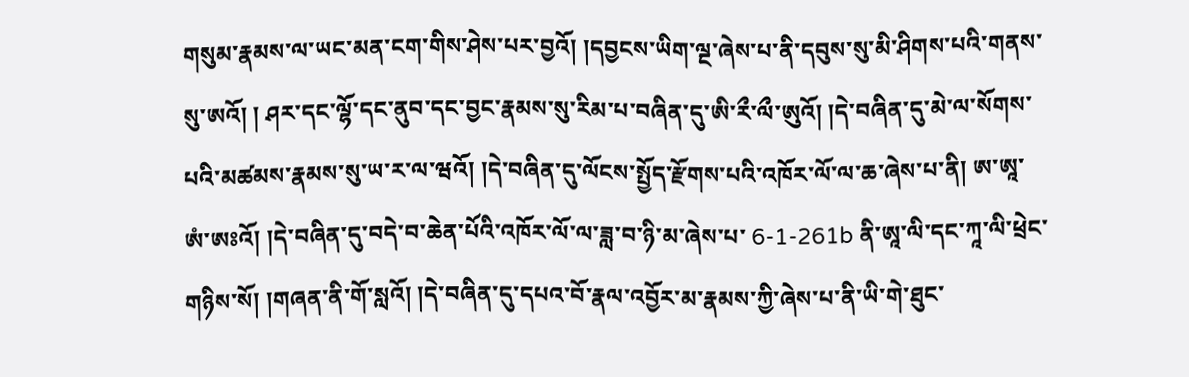གསུམ་རྣམས་ལ་ཡང་མན་ངག་གིས་ཤེས་པར་བྱའོ། །དབྱངས་ཡིག་ལྔ་ཞེས་པ་ནི་དབུས་སུ་མི་ཤིགས་པའི་གནས་སུ་ཨའོ། ། ཤར་དང་ལྷོ་དང་ནུབ་དང་བྱང་རྣམས་སུ་རིམ་པ་བཞིན་དུ་ཨི་རྀ་ལྀ་ཨུའོ། །དེ་བཞིན་དུ་མེ་ལ་སོགས་པའི་མཚམས་རྣམས་སུ་ཡ་ར་ལ་ཝའོ། །དེ་བཞིན་དུ་ལོངས་སྤྱོད་རྫོགས་པའི་འཁོར་ལོ་ལ་ཆ་ཞེས་པ་ནི། ཨ་ཨཱ་ཨཾ་ཨཿའོ། །དེ་བཞིན་དུ་བདེ་བ་ཆེན་པོའི་འཁོར་ལོ་ལ་ཟླ་བ་ཉི་མ་ཞེས་པ་ 6-1-261b ནི་ཨཱ་ལི་དང་ཀཱ་ལི་ཕྲེང་གཉིས་སོ། །གཞན་ནི་གོ་སླའོ། །དེ་བཞིན་དུ་དཔའ་བོ་རྣལ་འབྱོར་མ་རྣམས་ཀྱི་ཞེས་པ་ནི་ཡི་གེ་ཐུང་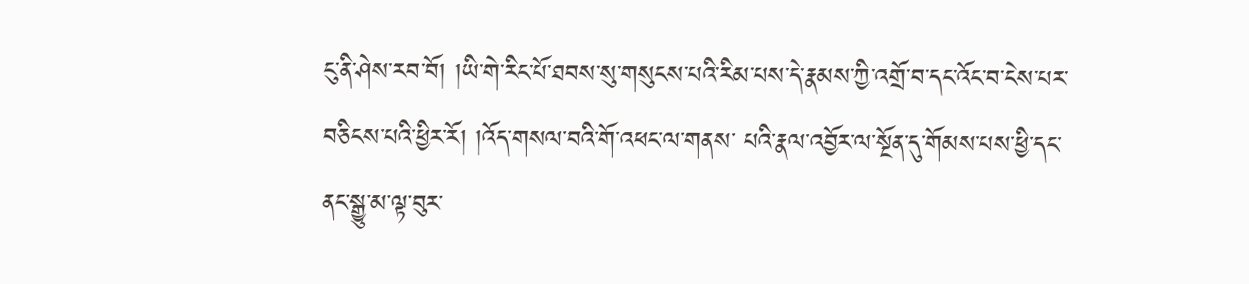ངུ་ནི་ཤེས་རབ་བོ། །ཡི་གེ་རིང་པོ་ཐབས་སུ་གསུངས་པའི་རིམ་པས་དེ་རྣམས་ཀྱི་འགྲོ་བ་དང་འོང་བ་ངེས་པར་བཅིངས་པའི་ཕྱིར་རོ། །འོད་གསལ་བའི་གོ་འཕང་ལ་གནས་ པའི་རྣལ་འབྱོར་ལ་སྔོན་དུ་གོམས་པས་ཕྱི་དང་ནང་སྒྱུ་མ་ལྟ་བུར་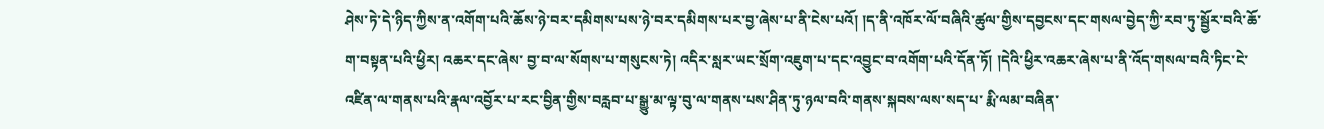ཤེས་ཏེ་དེ་ཉིད་ཀྱིས་ན་འགོག་པའི་ཆོས་ཉེ་བར་དམིགས་པས་ཉེ་བར་དམིགས་པར་བྱ་ཞེས་པ་ནི་ངེས་པའོ། །ད་ནི་འཁོར་ལོ་བཞིའི་ཚུལ་གྱིས་དབྱངས་དང་གསལ་བྱེད་ཀྱི་རབ་ཏུ་སྦྱོར་བའི་ཆོ་ག་བསྟན་པའི་ཕྱིར། འཆར་དང་ཞེས་ བྱ་བ་ལ་སོགས་པ་གསུངས་ཏེ། འདིར་སླར་ཡང་སྲོག་འཇུག་པ་དང་འབྱུང་བ་འགོག་པའི་དོན་ཏོ། །དེའི་ཕྱིར་འཆར་ཞེས་པ་ནི་འོད་གསལ་བའི་ཏིང་ངེ་འཛིན་ལ་གནས་པའི་རྣལ་འབྱོར་པ་རང་བྱིན་གྱིས་བརླབ་པ་སྒྱུ་མ་ལྟ་བུ་ལ་གནས་པས་ཤིན་ཏུ་ཉལ་བའི་གནས་སྐབས་ལས་སད་པ་ རྨི་ལམ་བཞིན་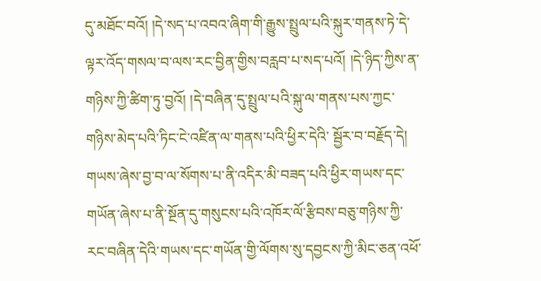དུ་མཐོང་བའོ། །དེ་སད་པ་འབའ་ཞིག་གི་རྒྱུས་སྤྲུལ་པའི་སྐུར་གནས་ཏེ་དེ་ལྟར་འོད་གསལ་བ་ལས་རང་བྱིན་གྱིས་བརླབ་པ་སད་པའོ། །དེ་ཉིད་ཀྱིས་ན་གཉིས་ཀྱི་ཚིག་ཏུ་བྱའོ། །དེ་བཞིན་དུ་སྤྲུལ་པའི་སྐུ་ལ་གནས་པས་ཀྱང་གཉིས་མེད་པའི་ཏིང་ངེ་འཛིན་ལ་གནས་པའི་ཕྱིར་དེའི་ སྦྱོར་བ་བརྗོད་དེ། གཡས་ཞེས་བྱ་བ་ལ་སོགས་པ་ནི་འདིར་མི་བཟད་པའི་ཕྱིར་གཡས་དང་གཡོན་ཞེས་པ་ནི་སྔོན་དུ་གསུངས་པའི་འཁོར་ལོ་རྩིབས་བཅུ་གཉིས་ཀྱི་རང་བཞིན་དེའི་གཡས་དང་གཡོན་གྱི་ལོགས་སུ་དབྱངས་ཀྱི་མིང་ཅན་འཕོ་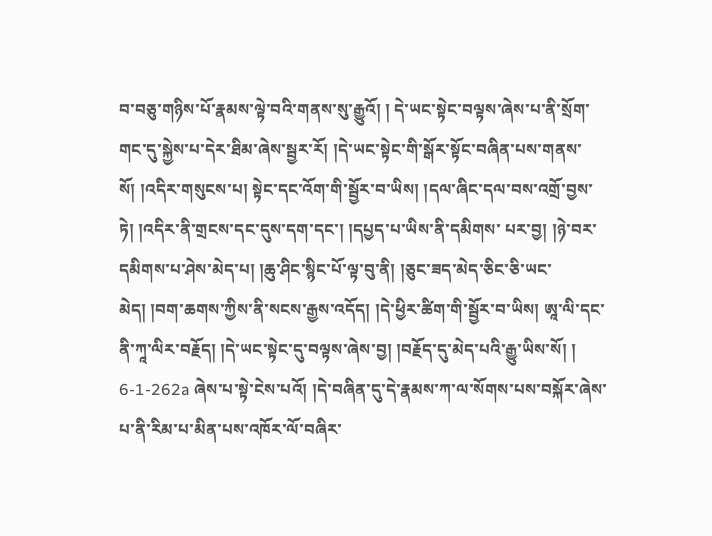བ་བཅུ་གཉིས་པོ་རྣམས་ལྟེ་བའི་གནས་སུ་རྒྱུའོ། ། དེ་ཡང་སྟེང་བལྟས་ཞེས་པ་ནི་སྲོག་གང་དུ་སྐྱེས་པ་དེར་ཐིམ་ཞེས་སྦྱར་རོ། །དེ་ཡང་སྟེང་གི་སྒོར་སྟོང་བཞིན་པས་གནས་སོ། །འདིར་གསུངས་པ། སྟེང་དང་འོག་གི་སྦྱོར་བ་ཡིས། །དལ་ཞིང་དལ་བས་འགྲོ་བྱས་ཏེ། །འདིར་ནི་གྲངས་དང་དུས་དག་དང་། །དཔྱད་པ་ཡིས་ནི་དམིགས་ པར་བྱ། །ཉེ་བར་དམིགས་པ་ཤེས་མེད་པ། །ཆུ་ཤིང་སྙིང་པོ་ལྟ་བུ་ནི། །ཅུང་ཟད་མེད་ཅིང་ཅི་ཡང་མེད། །བག་ཆགས་ཀྱིས་ནི་སངས་རྒྱས་འདོད། །དེ་ཕྱིར་ཚིག་གི་སྦྱོར་བ་ཡིས། ཨཱ་ལི་དང་ནི་ཀཱ་ལིར་བརྗོད། །དེ་ཡང་སྟེང་དུ་བལྟས་ཞེས་བྱ། །བརྗོད་དུ་མེད་པའི་རྒྱུ་ཡིས་སོ། ། 6-1-262a ཞེས་པ་སྟེ་ངེས་པའོ། །དེ་བཞིན་དུ་དེ་རྣམས་ཀ་ལ་སོགས་པས་བསྐོར་ཞེས་པ་ནི་རིམ་པ་མིན་པས་འཁོར་ལོ་བཞིར་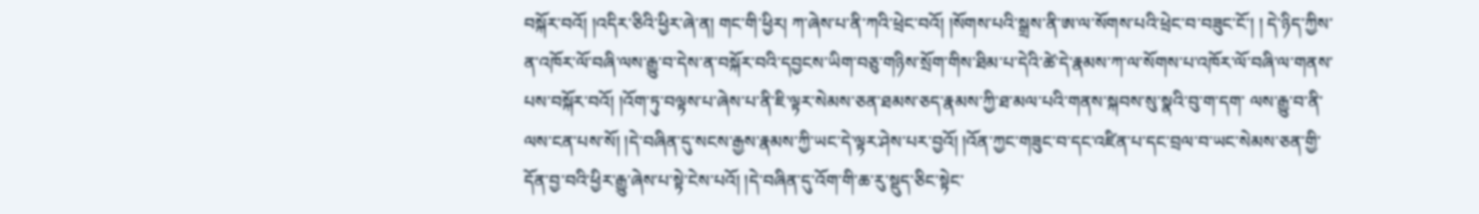བསྐོར་བའོ། །འདིར་ཅིའི་ཕྱིར་ཞེ་ན། གང་གི་ཕྱིར། ཀ་ཞེས་པ་ནི་ཀའི་ཕྲེང་བའོ། །སོགས་པའི་སྒྲས་ནི་ཨ་ལ་སོགས་པའི་ཕྲེང་བ་བཟུང་ངོ་། ། དེ་ཉིད་ཀྱིས་ན་འཁོར་ལོ་བཞི་ལས་རྒྱུ་བ་དེས་ན་བསྐོར་བའི་དབྱངས་ཡིག་བཅུ་གཉིས་སྲོག་གིས་ཐིམ་པ་དེའི་ཚེ་དེ་རྣམས་ཀ་ལ་སོགས་པ་འཁོར་ལོ་བཞི་ལ་གནས་པས་བསྐོར་བའོ། །འོག་ཏུ་བལྟས་པ་ཞེས་པ་ནི་ཇི་ལྟར་སེམས་ཅན་ཐམས་ཅད་རྣམས་ཀྱི་ཐ་མལ་པའི་གནས་སྐབས་སུ་སྣའི་བུ་ག་དག་ ལས་རྒྱུ་བ་ནི་ལས་ངན་པས་སོ། །དེ་བཞིན་དུ་སངས་རྒྱས་རྣམས་ཀྱི་ཡང་དེ་ལྟར་ཤེས་པར་བྱའོ། །འོན་ཀྱང་གཟུང་བ་དང་འཛིན་པ་དང་བྲལ་བ་ཡང་སེམས་ཅན་གྱི་དོན་བྱ་བའི་ཕྱིར་རྒྱུ་ཞེས་པ་སྟེ་ངེས་པའོ། །དེ་བཞིན་དུ་འོག་གི་ཆ་རུ་སྡུད་ཅིང་སྟེང་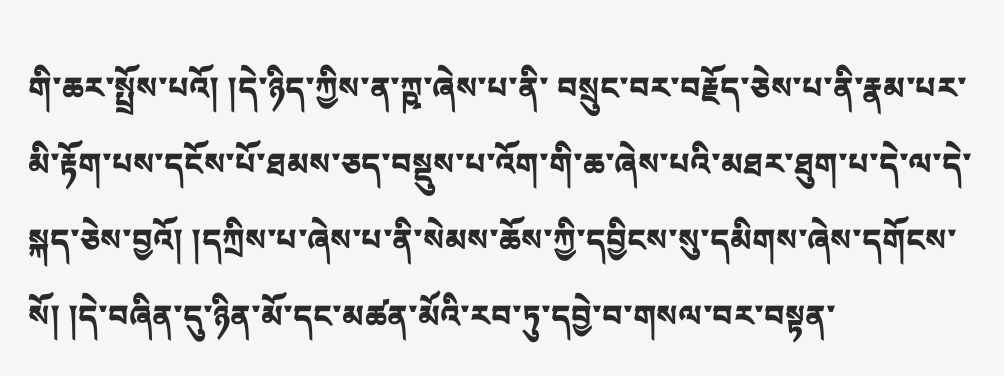གི་ཆར་སྤྲོས་པའོ། །དེ་ཉིད་ཀྱིས་ན་ཀྵ་ཞེས་པ་ནི་ བསྲུང་བར་བརྗོད་ཅེས་པ་ནི་རྣམ་པར་མི་རྟོག་པས་དངོས་པོ་ཐམས་ཅད་བསྡུས་པ་འོག་གི་ཆ་ཞེས་པའི་མཐར་ཐུག་པ་དེ་ལ་དེ་སྐད་ཅེས་བྱའོ། །དཀྲིས་པ་ཞེས་པ་ནི་སེམས་ཆོས་ཀྱི་དབྱིངས་སུ་དམིགས་ཞེས་དགོངས་སོ། །དེ་བཞིན་དུ་ཉིན་མོ་དང་མཚན་མོའི་རབ་ཏུ་དབྱེ་བ་གསལ་བར་བསྟན་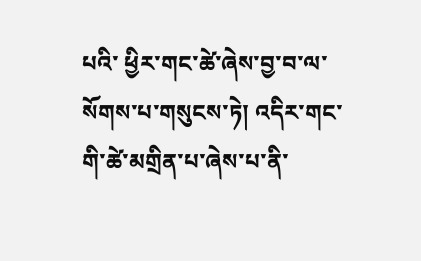པའི་ ཕྱིར་གང་ཚེ་ཞེས་བྱ་བ་ལ་སོགས་པ་གསུངས་ཏེ། འདིར་གང་གི་ཚེ་མགྲིན་པ་ཞེས་པ་ནི་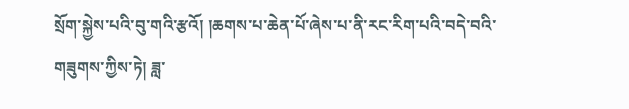སྲོག་སྐྱེས་པའི་བུ་གའི་རྩའོ། །ཆགས་པ་ཆེན་པོ་ཞེས་པ་ནི་རང་རིག་པའི་བདེ་བའི་གཟུགས་ཀྱིས་ཏེ། ཟླ་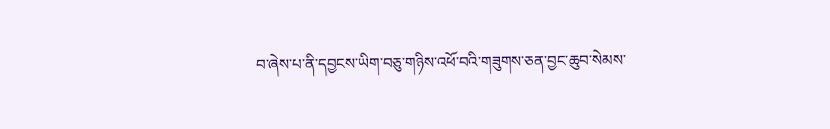བ་ཞེས་པ་ནི་དབྱངས་ཡིག་བཅུ་གཉིས་འཕོ་བའི་གཟུགས་ཅན་བྱང་ཆུབ་སེམས་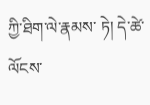ཀྱི་ཐིག་ལེ་རྣམས་ ཏེ། དེ་ཚེ་ལོངས་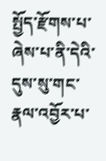སྤྱོད་རྫོགས་པ་ཞེས་པ་ནི་དེའི་དུས་སུ་གང་རྣལ་འབྱོར་པ་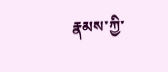རྣམས་ཀྱི་